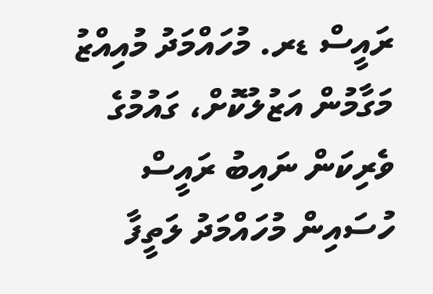ރައީސް ޑރ. މުހައްމަދު މުއިއްޒު މަގާމުން އަޒުލުކޮށް، ގައުމުގެ ވެރިކަން ނައިބު ރައީސް ހުސައިން މުހައްމަދު ލަތީފާ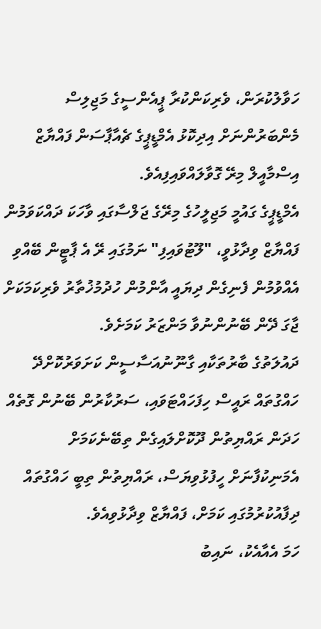ހަވާލުކުރަން، ވެރިކަންކުރާ ޕީއެންސީގެ މަޖިލިސް މެންބަރުންނަށް އިދިކޮޅު އެމްޑީޕީގެ ޗެއާޕާސަން ފައްޔާޒް އިސްމާއީލް މިރޭ ގޮވާލައްވައިފިއެވެ.
އެމްޑީޕީގެ ގައުމީ މަޖިލީހުގެ މިރޭގެ ޖަލްސާގައި ވާހަކަ ދައްކަވަމުން ފައްޔާޒް ވިދާޅުވީ، "ލޫޓުވައިފި" ނަމުގައި ރޭ އެ ޕާޓީން ބޭއްވި އެއްވުމުން ފެނިގެން ދިޔައީ އާންމުން ހުދުމުޚުތާރު ވެރިކަމަކަށް ޖާގަ ދޭން ބޭނުންނުވާ މަންޒަރު ކަމަށެވެ.
ދައުލަތުގެ ބާރުތަކާއި ގާނޫނުއަސާސީން ކަށަވަރުކޮށްދޭ ހައްގުތައް ރައީސް ހިފަހައްޓަވައި، ސަރުކާރުން ބޭނުން ގޮތެއް ހަދަން ރައްޔިތުން ދޫކޮށްލައިގެން ތިބޭނެކަމަށް އެމަނިކުފާނަށް ހީފުޅުވިޔަސް، ރައްޔިތުން ތިބީ ހައްގުތައް ދިފާއުކުރުމުގައި ކަމަށް، ފައްޔާޒް ވިދާޅުވިއެވެ.
ހަމަ އެއާއެކު، ނައިބު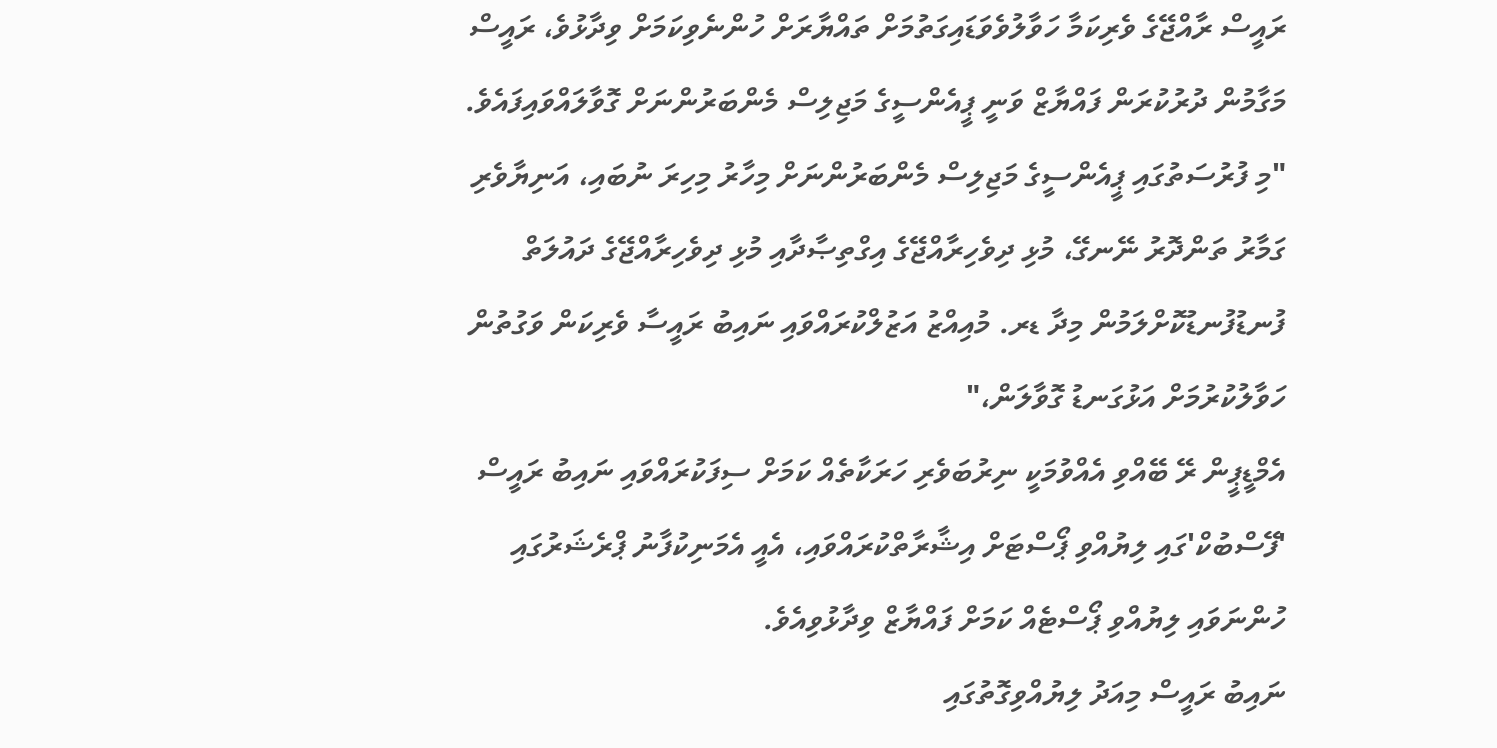ރައީސް ރާއްޖޭގެ ވެރިކަމާ ހަވާލުވެވަޑައިގަތުމަށް ތައްޔާރަށް ހުންނެވިކަމަށް ވިދާޅުވެ، ރައީސް މަގާމުން ދުރުކުރަން ފައްޔާޒް ވަނީ ޕީއެންސީގެ މަޖިލިސް މެންބަރުންނަށް ގޮވާލައްވައިފައެވެ.
"މި ފުރުސަތުގައި ޕީއެންސީގެ މަޖިލިސް މެންބަރުންނަށް މިހާރު މިހިރަ ނުބައި، އަނިޔާވެރި ގަމާރު ތަންދޮރު ނޭނގޭ، މުޅި ދިވެހިރާއްޖޭގެ އިގްތިޞާދާއި މުޅި ދިވެހިރާއްޖޭގެ ދައުލަތް ފުނޑުފުނޑުކޮށްލަމުން މިދާ ޑރ. މުއިއްޒު އަޒުލްކުރައްވައި ނައިބު ރައީސާ ވެރިކަން ވަގުތުން ހަވާލުކުރުމަށް އަޅުގަނޑު ގޮވާލަން،"
އެމްޑީޕީން ރޭ ބޭއްވި އެއްވުމަކީ ނިރުބަވެރި ހަރަކާތެއް ކަމަށް ސިފަކުރައްވައި ނައިބު ރައީސް 'ފޭސްބުކް'ގައި ލިޔުއްވި ޕޯސްޓަށް އިޝާރާތްކުރައްވައި، އެއީ އެމަނިކުފާނު ޕްރެޝަރުގައި ހުންނަވައި ލިޔުއްވި ޕޯސްޓެއް ކަމަށް ފައްޔާޒް ވިދާޅުވިއެވެ.
ނައިބު ރައީސް މިއަދު ލިޔުއްވިގޮތުގައި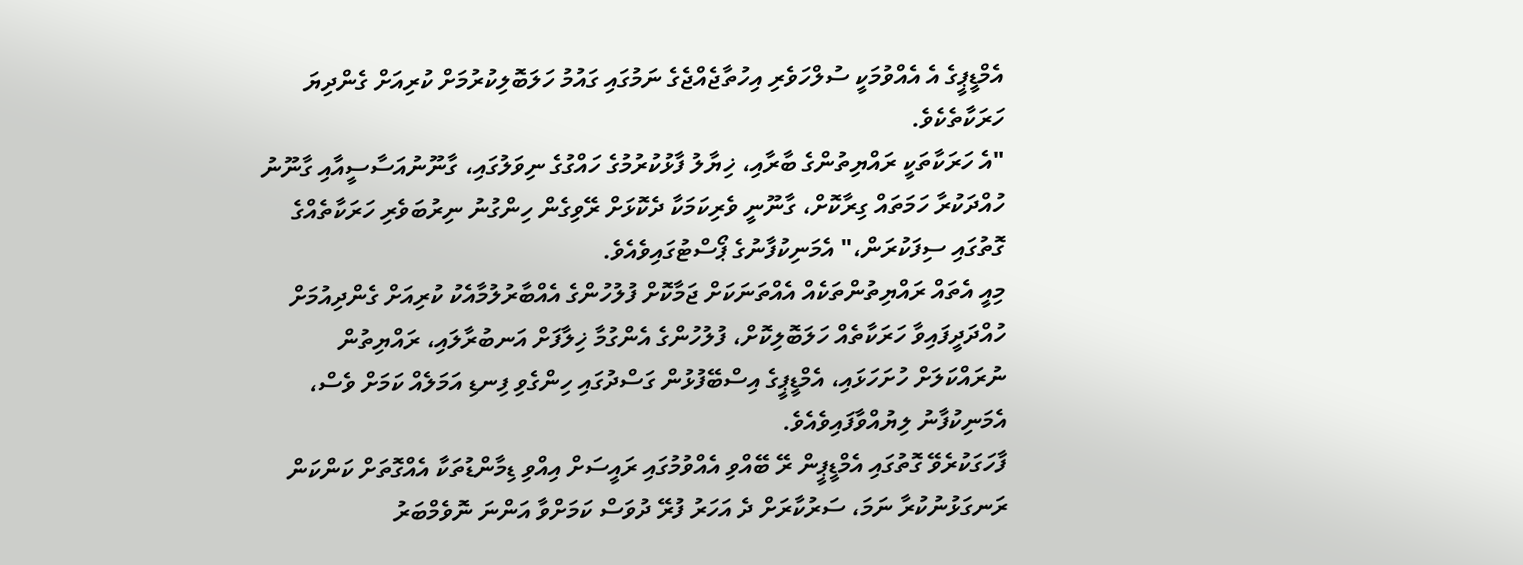އެމްޑީޕީގެ އެ އެއްވުމަކީ ސުލްހަވެރި އިހުތާޖެއްޖެގެ ނަމުގައި ގައުމު ހަލަބޮލިކުރުމަށް ކުރިއަށް ގެންދިޔަ ހަރަކާތެކެވެ.
"އެ ހަރަކާތަކީ ރައްޔިތުންގެ ބާރާއި، ޚިޔާލު ފާޅުކުރުމުގެ ހައްގުގެ ނިވަލުގައި، ގާނޫނުއަސާސީއާއި ގާނޫނު ހުއްދަކުރާ ހަމަތައް ގިރާކޮށް، ގާނޫނީ ވެރިކަމަކާ ދެކޮޅަށް ރޭވިގެން ހިންގުނު ނިރުބަވެރި ހަރަކާތެއްގެ ގޮތުގައި ސިފަކުރަން،" އެމަނިކުފާނުގެ ޕޯސްޓުގައިވެއެވެ.
މިއީ އެތައް ރައްޔިތުންތަކެއް އެއްތަނަކަށް ޖަމާކޮށް ފުލުހުންގެ އެއްބާރުލުމާއެކު ކުރިއަށް ގެންދިއުމަށް ހުއްދަދީފައިވާ ހަރަކާތެއް ހަލަބޮލިކޮށް، ފުލުހުންގެ އެންގުމާ ޚިލާފަށް އަނބުރާލައި، ރައްޔިތުން ނުރައްކަލަށް ހުށަހަޅައި، އެމްޑީޕީގެ އިސްބޭފުޅުން ގަސްދުގައި ހިންގެވި ފިނޑި އަމަލެއް ކަމަށް ވެސް، އެމަނިކުފާނު ލިޔުއްވާފައިވެއެވެ.
ފާހަގަކުރެވޭ ގޮތުގައި އެމްޑީޕީން ރޭ ބޭއްވި އެއްވުމުގައި ރައީސަށް އިއްވި ޑިމާންޑުތަކާ އެއްގޮތަށް ކަންކަން ރަނގަޅުނުކުރާ ނަމަ، ސަރުކާރަށް ދެ އަހަރު ފުރޭ ދުވަސް ކަމަށްވާ އަންނަ ނޮވެމްބަރު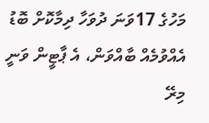މަހުގެ 17ވަނަ ދުވަހާ ދިމާކޮށް ބޮޑު އެއްވުމެއް ބާއްވަން، އެ ޕާޓީން ވަނީ މިރޭ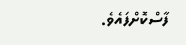ފާސްކޮށްފައެވެ.